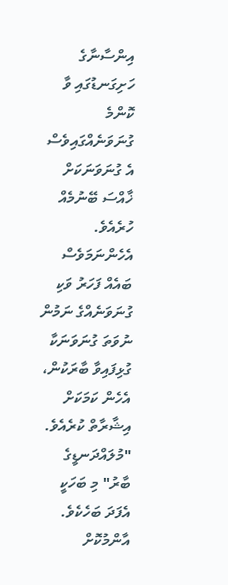އިންސާނާގެ ހަށިގަނޑުގައި ވާ ކޮންމެ ގުނަވަނެއްގައިވެސް އެ ގުނަވަނަކަށް ޚާއްސަ ބޭނުމެއް ހުރެއެވެ. އެހެންނަމަވެސް ބައެއް ފަހަރު ވަކި ގުނަވަނެއްގެ ނަމުން ނުވަތަ ގުނަވަނަކާ ގުޅިފައިވާ ބާރަކުން، އެހެން ކަމަކަށް އިޝާރާތް ކުރެއެވެ. "މުލައްދަނޑީގެ ބާރު" މި ބަހަކީ އެފަދަ ބަހެކެވެ. އާންމުކޮށް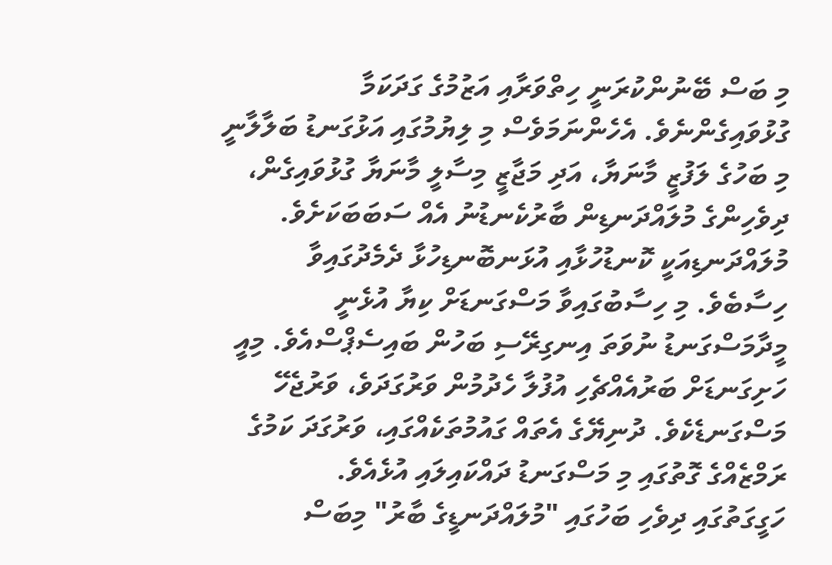މި ބަސް ބޭނުންކުރަނީ ހިތްވަރާއި އަޒުމުގެ ގަދަކަމާ ގުޅުވައިގެންނެވެ. އެހެންނަމަވެސް މި ލިޔުމުގައި އަޅުގަނޑު ބަލާލާނީ މި ބަހުގެ ލަފުޒީ މާނަޔާ، އަދި މަޖާޒީ މިސާލީ މާނަޔާ ގުޅުވައިގެން، ދިވެހިންގެ މުލައްދަނޑިން ބާރުކެނޑުނު އެއް ސަބަބަކަށެވެ.
މުލައްދަނޑިއަކީ ކޮނޑުހުޅާއި އުޅަނބޮނޑިހުޅާ ދެމެދުގައިވާ ހިސާބެވެ. މި ހިސާބުގައިވާ މަސްގަނޑަށް ކިޔާ އުޅެނީ މީދާމަސްގަނޑު ނުވަތަ އިނގިރޭސި ބަހުން ބައިސެޕްސްއެވެ. މިއީ ހަށިގަނޑަށް ބަރުއެއްޗެހި އުފުލާ ހެދުމުން ވަރުގަދަވެ، ވަރުޖެހޭ މަސްގަނޑެކެވެ. ދުނިޔޭގެ އެތައް ގައުމުތަކެއްގައި، ވަރުގަދަ ކަމުގެ ރަމްޒެއްގެ ގޮތުގައި މި މަސްގަނޑު ދައްކައިލައި އުޅެއެވެ.
ހަގީގަތުގައި ދިވެހި ބަހުގައި "މުލައްދަނޑީގެ ބާރު" މިބަސް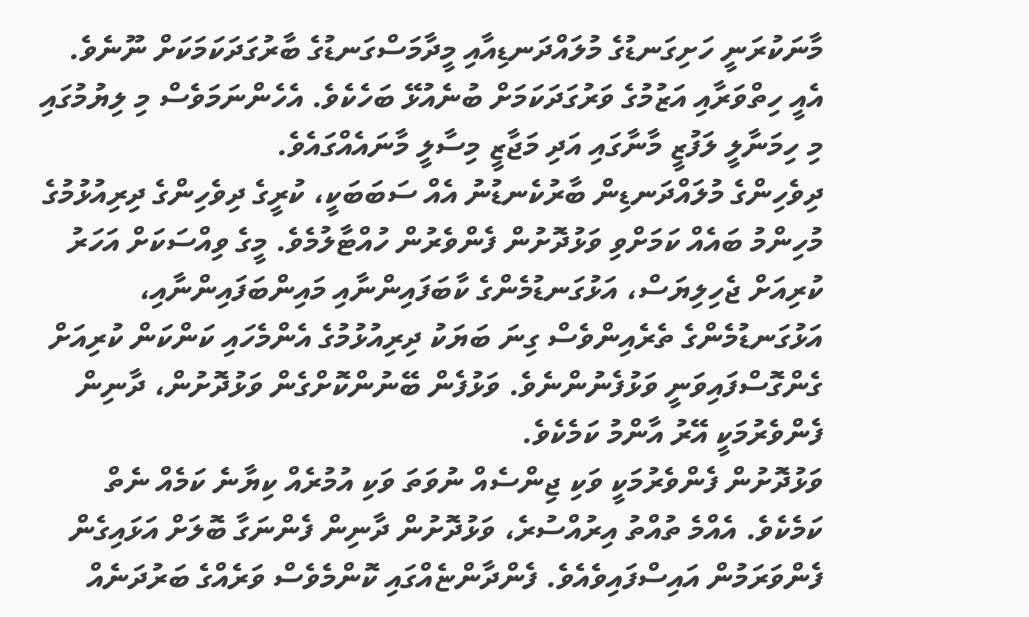މާނަކުރަނީ ހަށިގަނޑުގެ މުލައްދަނޑިއާއި މީދާމަސްގަނޑުގެ ބާރުގަދަކަމަކަށް ނޫނެވެ. އެއީ ހިތްވަރާއި އަޒުމުގެ ވަރުގަދަކަމަށް ބުނެއުޅޭ ބަހެކެވެ. އެހެންނަމަވެސް މި ލިޔުމުގައި މި ހިމަނާލީ ލަފުޒީ މާނާގައި އަދި މަޖާޒީ މިސާލީ މާނައެއްގައެވެ.
ދިވެހިންގެ މުލައްދަނޑިން ބާރުކެނޑުނު އެއް ސަބަބަކީ، ކުރީގެ ދިވެހިންގެ ދިރިއުޅުމުގެ މުހިންމު ބައެއް ކަމަށްވި ވަޅުދޮށުން ފެންވެރުން ހުއްޓާލުމެވެ. މީގެ ވިއްސަކަށް އަހަރު ކުރިއަށް ޖެހިލިޔަސް، އަޅުގަނޑުމެންގެ ކާބަފައިންނާއި މައިންބަފައިންނާއި، އަޅުގަނޑުމެންގެ ތެރެއިންވެސް ގިނަ ބަޔަކު ދިރިއުޅުމުގެ އެންމެހައި ކަންކަން ކުރިއަށް ގެންގޮސްފައިވަނީ ވަޅުފެނުންނެވެ. ވަޅުފެން ބޭނުންކޮށްގެން ވަޅުދޮށުން، ދާނިން ފެންވެރުމަކީ އޭރު އާންމު ކަމެކެވެ.
ވަޅުދޮށުން ފެންވެރުމަކީ ވަކި ޖިންސެއް ނުވަތަ ވަކި އުމުރެއް ކިޔާނެ ކަމެއް ނެތް ކަމެކެވެ. އެއްމެ ތުއްތު އިރުއްސުރެ، ވަޅުދޮށުން ދާނިން ފެންނަގާ ބޮލަށް އަޅައިގެން ފެންވަރަމުން އައިސްފައިވެއެވެ. ފެންދާންޏެއްގައި ކޮންމެވެސް ވަރެއްގެ ބަރުދަނެއް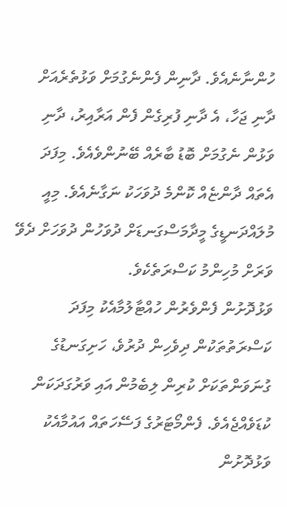ހުންނާނެއެވެ. ދާނިން ފެންނެގުމަށް ވަޅުތެރެއަށް ދާނި ޖަހާ، އެ ދާނި ފުރިގެން ފެން އަރާއިރު، ދާނި ވަޅުން ނެގުމަށް ބޮޑު ބާރެއް ބޭނުންވެއެވެ. މިފަދަ އެތައް ދާންޏެއް ކޮންމެ ދުވަހަކު ނަގާނެއެވެ. މިއީ މުލައްދަނޑީގެ މީދާމަސްގަނޑަށް ދުވަހުން ދުވަހަށް ދެވޭ ވަރަށް މުހިންމު ކަސްރަތެކެވެ.
ވަޅުދޮށުން ފެންވެރުން ހުއްޓާލުމާއެކު މިފަދަ ކަސްރަތުތަކުން ދިވެހިން ދުރުވެ، ހަށިގަނޑުގެ ގުނަވަންތަކަށް ކުރިން ލިބެމުން އައި ވަރުގަދަކަން ކުޑަވެއްޖެއެވެ. ފެންމޯޓަރުގެ ފަސޭހަތައް އައުމާއެކު ވަޅުދޮށުން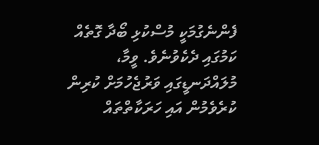ފެންނެގުމަކީ މުސްކުޅި ބޯދާ ގޮތެއް ކަމުގައި ދެކެވުނެވެ. ވީމާ، މުލައްދަނޑީގައި ވަރުޖެހުމަށް ކުރިން ކުރެވެމުން އައި ހަރަކާތްތައް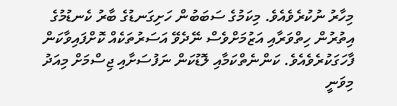މިހާރު ނުކުރެވެއެވެ. މިކަމުގެ ސަބަބުން ހަށިގަނޑުގެ ބާރު ކެނޑުމުގެ އިތުރުން ހިތްވަރާއި އަޒުމަށްވެސް ނޭދެވޭ އަސަރުތަކެއް ކޮށްފައިވާކަން ފާހަގަކުރެވެއެވެ. ކަންނެތްކަމާއި ލޮޑުކަން ނަފުސަށާއި ޖިސްމަށް މިއަދު މިވަނީ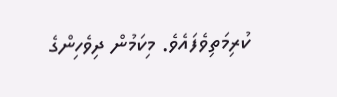ކުރިމަތިވެފައެވެ. މިކަމުން ދިވެހިންގެ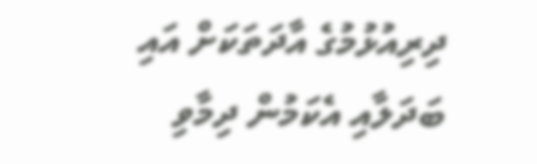ދިރިއުޅުމުގެ އާދަތަކަށް އައި ބަދަލާއި އެކަމުން ދިމާވި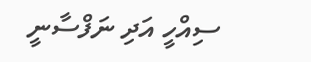ސިއްހީ އަދި ނަފްސާނީ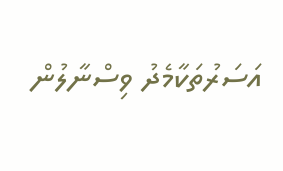އަސަރުތަކާމެދު ވިސްނާލުން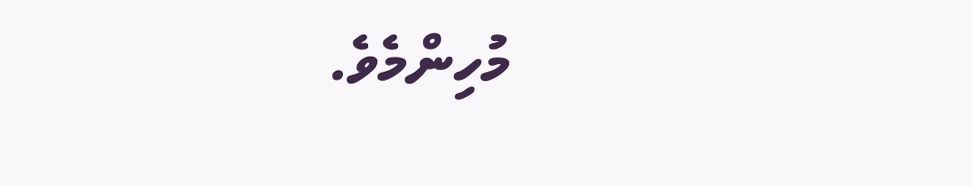މުހިންމެވެ.